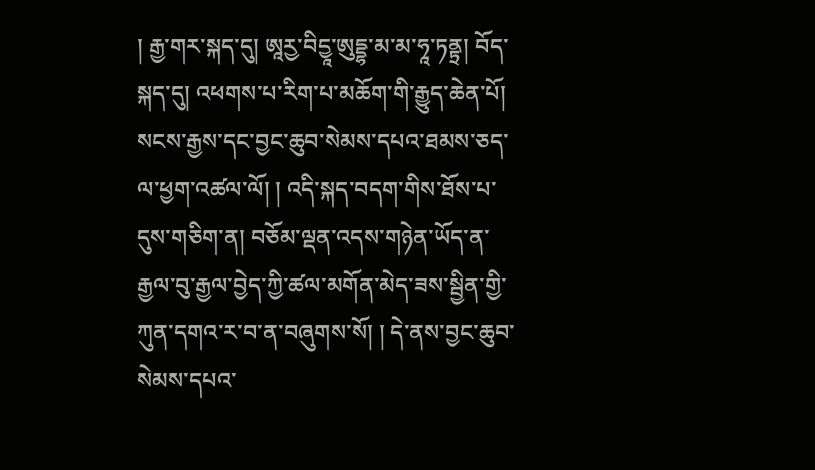། རྒྱ་གར་སྐད་དུ། ཨཱརྱ་བིདྱཱ་ཨུདྡྷ་མ་མ་ཧཱ་ཏནྟྲ། བོད་སྐད་དུ། འཕགས་པ་རིག་པ་མཆོག་གི་རྒྱུད་ཆེན་པོ། སངས་རྒྱས་དང་བྱང་ཆུབ་སེམས་དཔའ་ཐམས་ཅད་ལ་ཕྱག་འཚལ་ལོ། ། འདི་སྐད་བདག་གིས་ཐོས་པ་དུས་གཅིག་ན། བཅོམ་ལྡན་འདས་གཉེན་ཡོད་ན་རྒྱལ་བུ་རྒྱལ་བྱེད་ཀྱི་ཚལ་མགོན་མེད་ཟས་སྦྱིན་གྱི་ཀུན་དགའ་ར་བ་ན་བཞུགས་སོ། ། དེ་ནས་བྱང་ཆུབ་སེམས་དཔའ་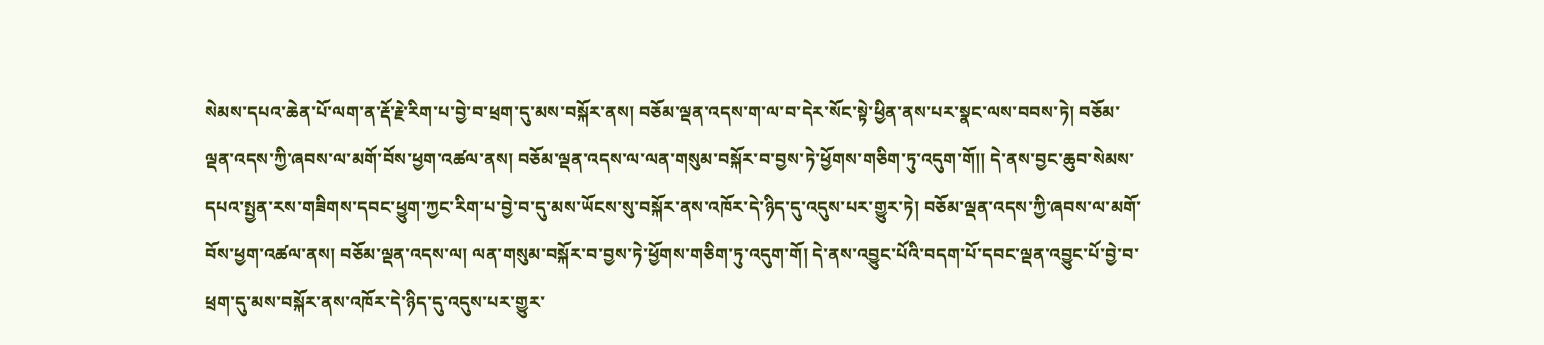སེམས་དཔའ་ཆེན་པོ་ལག་ན་རྡོ་རྗེ་རིག་པ་བྱེ་བ་ཕྲག་དུ་མས་བསྐོར་ནས། བཅོམ་ལྡན་འདས་ག་ལ་བ་དེར་སོང་སྟེ་ཕྱིན་ནས་པར་སྣང་ལས་བབས་ཏེ། བཅོམ་ལྡན་འདས་ཀྱི་ཞབས་ལ་མགོ་བོས་ཕྱག་འཚལ་ནས། བཅོམ་ལྡན་འདས་ལ་ལན་གསུམ་བསྐོར་བ་བྱས་ཏེ་ཕྱོགས་གཅིག་ཏུ་འདུག་གོ།། དེ་ནས་བྱང་ཆུབ་སེམས་དཔའ་སྤྱན་རས་གཟིགས་དབང་ཕྱུག་ཀྱང་རིག་པ་བྱེ་བ་དུ་མས་ཡོངས་སུ་བསྐོར་ནས་འཁོར་དེ་ཉིད་དུ་འདུས་པར་གྱུར་ཏེ། བཅོམ་ལྡན་འདས་ཀྱི་ཞབས་ལ་མགོ་བོས་ཕྱག་འཚལ་ནས། བཅོམ་ལྡན་འདས་ལ། ལན་གསུམ་བསྐོར་བ་བྱས་ཏེ་ཕྱོགས་གཅིག་ཏུ་འདུག་གོ། དེ་ནས་འབྱུང་པོའི་བདག་པོ་དབང་ལྡན་འབྱུང་པོ་བྱེ་བ་ཕྲག་དུ་མས་བསྐོར་ནས་འཁོར་དེ་ཉིད་དུ་འདུས་པར་གྱུར་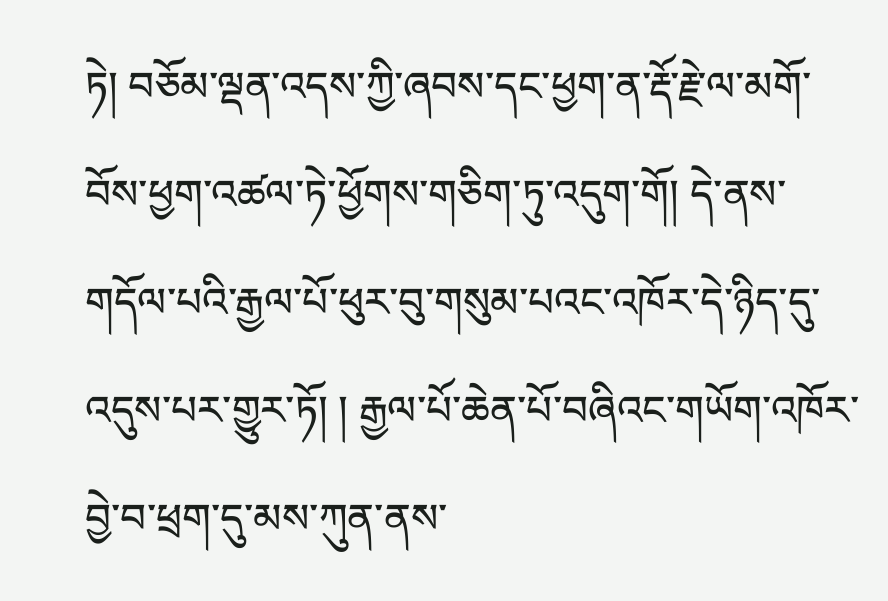ཏེ། བཅོམ་ལྡན་འདས་ཀྱི་ཞབས་དང་ཕྱག་ན་རྡོ་རྗེ་ལ་མགོ་བོས་ཕྱག་འཚལ་ཏེ་ཕྱོགས་གཅིག་ཏུ་འདུག་གོ། དེ་ནས་གདོལ་པའི་རྒྱལ་པོ་ཕུར་བུ་གསུམ་པའང་འཁོར་དེ་ཉིད་དུ་འདུས་པར་གྱུར་ཏོ། ། རྒྱལ་པོ་ཆེན་པོ་བཞིའང་གཡོག་འཁོར་བྱེ་བ་ཕྲག་དུ་མས་ཀུན་ནས་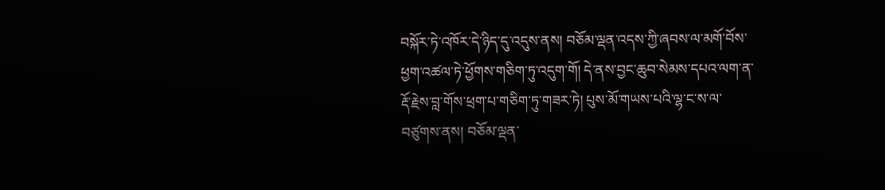བསྐོར་ཏེ་འཁོར་དེ་ཉིད་དུ་འདུས་ནས། བཅོམ་ལྡན་འདས་ཀྱི་ཞབས་ལ་མགོ་བོས་ཕྱག་འཚལ་ཏེ་ཕྱོགས་གཅིག་ཏུ་འདུག་གོ། དེ་ནས་བྱང་ཆུབ་སེམས་དཔའ་ལག་ན་རྡོ་རྗེས་བླ་གོས་ཕྲག་པ་གཅིག་ཏུ་གཟར་ཏེ། པུས་མོ་གཡས་པའི་ལྷ་ང་ས་ལ་བཙུགས་ནས། བཅོམ་ལྡན་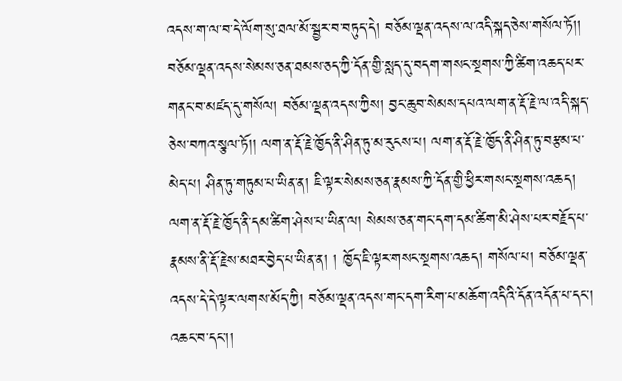འདས་ག་ལ་བ་དེ་ལོག་སུ་ཐལ་མོ་སྦྱར་བ་བཏུད་དེ། བཅོམ་ལྡན་འདས་ལ་འདི་སྐད་ཅེས་གསོལ་ཏོ།། བཅོམ་ལྡན་འདས་སེམས་ཅན་ཐམས་ཅད་ཀྱི་དོན་གྱི་སླད་དུ་བདག་གསང་སྔགས་ཀྱི་ཚིག་འཆད་པར་གནང་བ་མཛད་དུ་གསོལ། བཅོམ་ལྡན་འདས་ཀྱིས། བྱང་ཆུབ་སེམས་དཔའ་ལག་ན་རྡོ་རྗེ་ལ་འདི་སྐད་ཅེས་བཀའ་སྩལ་ཏོ།། ལག་ན་རྡོ་རྗེ་ཁྱོད་ནི་ཤིན་ཏུ་མ་རུངས་པ། ལག་ན་རྡོ་རྗེ་ཁྱོད་ནི་ཤིན་ཏུ་བརྩམ་པ་མེད་པ། ཤིན་ཏུ་གཏུམ་པ་ཡིན་ན། ཇི་ལྟར་སེམས་ཅན་རྣམས་ཀྱི་དོན་གྱི་ཕྱིར་གསང་སྔགས་འཆད། ལག་ན་རྡོ་རྗེ་ཁྱོད་ནི་དམ་ཚིག་ཤེས་པ་ཡིན་ལ། སེམས་ཅན་གང་དག་དམ་ཚིག་མི་ཤེས་པར་བརྗོད་པ་རྣམས་ནི་རྡོ་རྗེས་མཐར་བྱེད་པ་ཡིན་ན། ། ཁྱོད་ཇི་ལྟར་གསང་སྔགས་འཆད། གསོལ་པ། བཅོམ་ལྡན་འདས་དེ་དེ་ལྟར་ལགས་མོད་ཀྱི། བཅོམ་ལྡན་འདས་གང་དག་རིག་པ་མཆོག་འདིའི་དོན་འདོན་པ་དང་། འཆང་བ་དང་།།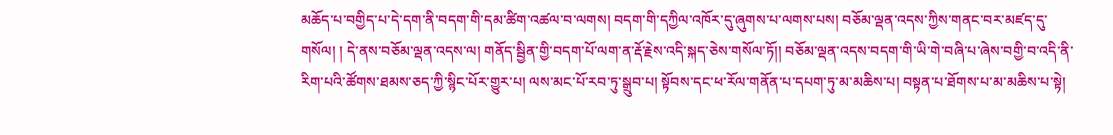མཆོད་པ་བགྱིད་པ་དེ་དག་ནི་བདག་གི་དམ་ཚིག་འཚལ་བ་ལགས། བདག་གི་དཀྱིལ་འཁོར་དུ་ཞུགས་པ་ལགས་པས། བཅོམ་ལྡན་འདས་ཀྱིས་གནང་བར་མཛད་དུ་གསོལ། ། དེ་ནས་བཅོམ་ལྡན་འདས་ལ། གནོད་སྦྱིན་གྱི་བདག་པོ་ལག་ན་རྡོ་རྗེས་འདི་སྐད་ཅེས་གསོལ་ཏོ།། བཅོམ་ལྡན་འདས་བདག་གི་ཡི་གེ་བཞི་པ་ཞེས་བགྱི་བ་འདི་ནི་རིག་པའི་ཚོགས་ཐམས་ཅད་ཀྱི་སྙིང་པོར་གྱུར་པ། ལས་མང་པོ་རབ་ཏུ་སྒྲུབ་པ། སྟོབས་དང་ཕ་རོལ་གནོན་པ་དཔག་ཏུ་མ་མཆིས་པ། བསྟན་པ་ཐོགས་པ་མ་མཆིས་པ་སྟེ།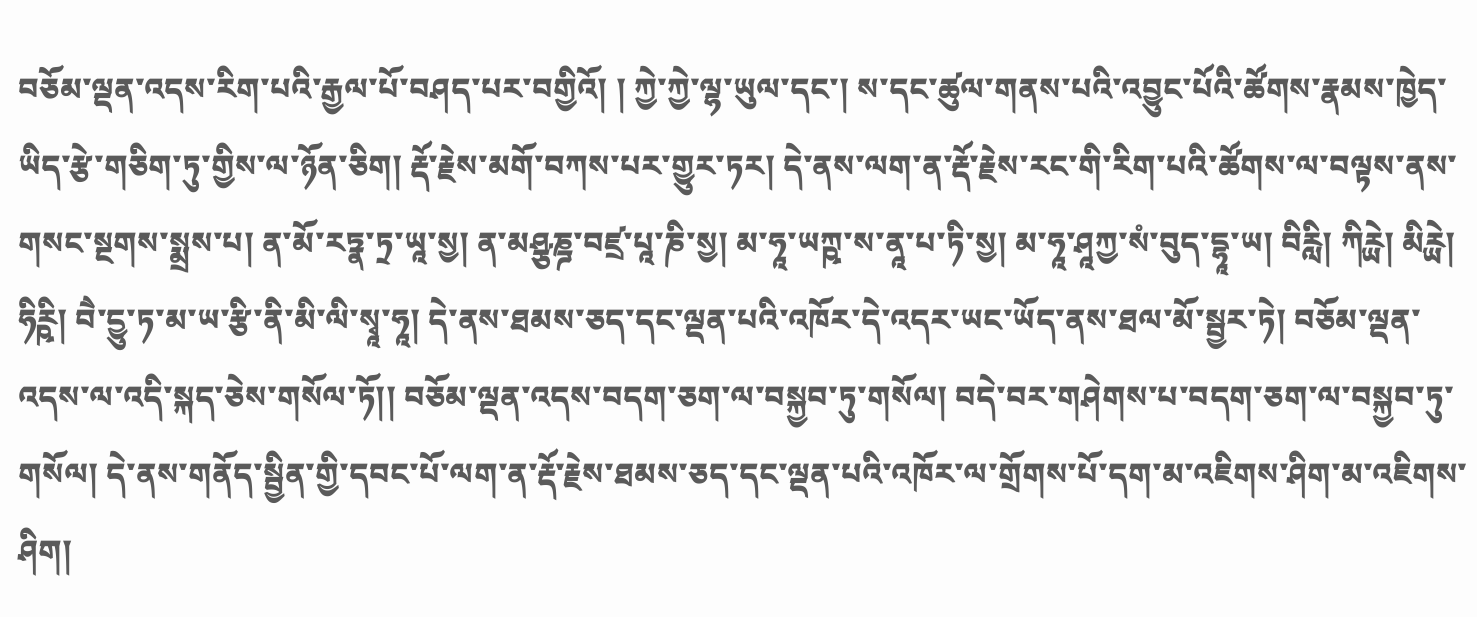བཅོམ་ལྡན་འདས་རིག་པའི་རྒྱལ་པོ་བཤད་པར་བགྱིའོ། ། ཀྱེ་ཀྱེ་ལྷ་ཡུལ་དང་། ས་དང་ཚུལ་གནས་པའི་འབྱུང་པོའི་ཚོགས་རྣམས་ཁྱེད་ཡིད་རྩེ་གཅིག་ཏུ་གྱིས་ལ་ཉོན་ཅིག། རྡོ་རྗེས་མགོ་བཀས་པར་གྱུར་ཏར། དེ་ནས་ལག་ན་རྡོ་རྗེས་རང་གི་རིག་པའི་ཚོགས་ལ་བལྟས་ནས་གསང་སྔགས་སྨྲས་པ། ན་མོ་རཏྣ་ཏྲ་ཡཱ་སྱ། ན་མཤྩཎྜ་བཛྲ་པཱ་ཎི་སྱ། མ་ཧཱ་ཡཀྵ་ས་ནཱ་པ་ཏི་སྱ། མ་ཧཱ་ཤཱཀྱ་སཾ་བུད་དྷཱ་ཡ། བིརླི། ཀིཪྻེ། མིཪྻེ། ཧིཪྵི། བཻ་དྱུ་ཏ་མ་ཡ་རྩི་ནི་མི་ལི་སྭཱ་ཧཱ། དེ་ནས་ཐམས་ཅད་དང་ལྡན་པའི་འཁོར་དེ་འདར་ཡང་ཡོད་ནས་ཐལ་མོ་སྦྱར་ཏེ། བཅོམ་ལྡན་འདས་ལ་འདི་སྐད་ཅེས་གསོལ་ཏོ།། བཅོམ་ལྡན་འདས་བདག་ཅག་ལ་བསྐྱབ་ཏུ་གསོལ། བདེ་བར་གཤེགས་པ་བདག་ཅག་ལ་བསྐྱབ་ཏུ་གསོལ། དེ་ནས་གནོད་སྦྱིན་གྱི་དབང་པོ་ལག་ན་རྡོ་རྗེས་ཐམས་ཅད་དང་ལྡན་པའི་འཁོར་ལ་གྲོགས་པོ་དག་མ་འཇིགས་ཤིག་མ་འཇིགས་ཤིག།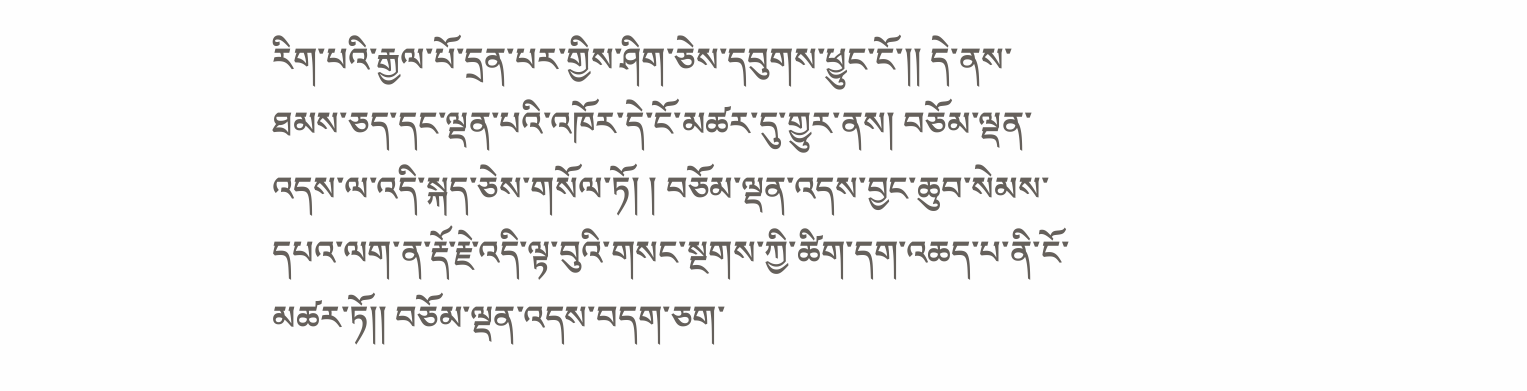རིག་པའི་རྒྱལ་པོ་དྲན་པར་གྱིས་ཤིག་ཅེས་དབུགས་ཕྱུང་ངོ་།། དེ་ནས་ཐམས་ཅད་དང་ལྡན་པའི་འཁོར་དེ་ངོ་མཚར་དུ་གྱུར་ནས། བཅོམ་ལྡན་འདས་ལ་འདི་སྐད་ཅེས་གསོལ་ཏོ། ། བཅོམ་ལྡན་འདས་བྱང་ཆུབ་སེམས་དཔའ་ལག་ན་རྡོ་རྗེ་འདི་ལྟ་བུའི་གསང་སྔགས་ཀྱི་ཚིག་དག་འཆད་པ་ནི་ངོ་མཚར་ཏོ།། བཅོམ་ལྡན་འདས་བདག་ཅག་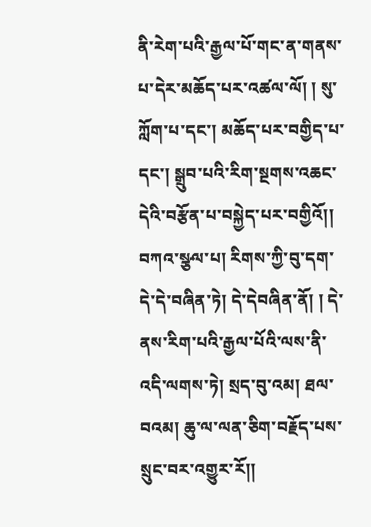ནི་རེག་པའི་རྒྱལ་པོ་གང་ན་གནས་པ་དེར་མཆོད་པར་འཚལ་ལོ། ། སུ་ཀློག་པ་དང་། མཆོད་པར་བགྱིད་པ་དང་། སྒྲུབ་པའི་རིག་སྔགས་འཆང་དེའི་བརྩོན་པ་བསྐྱེད་པར་བགྱིའོ།། བཀའ་སྩལ་པ། རིགས་ཀྱི་བུ་དག་དེ་དེ་བཞིན་ཏེ། དེ་དེབཞིན་ནོ། ། དེ་ནས་རིག་པའི་རྒྱལ་པོའི་ལས་ནི་འདི་ལགས་ཏེ། སྲད་བུ་འམ། ཐལ་བའམ། ཆུ་ལ་ལན་ཅིག་བརྗོད་པས་སྲུང་བར་འགྱུར་རོ།།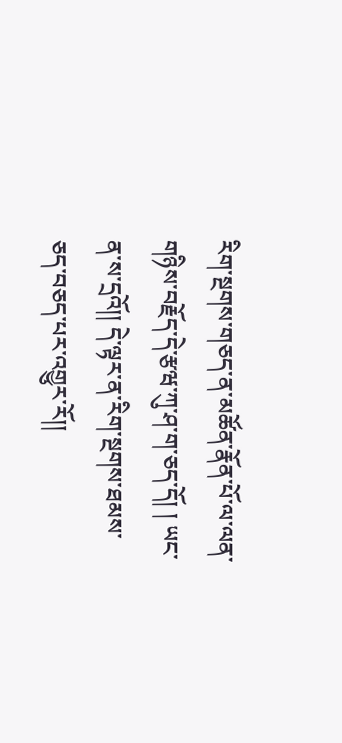རིག་སྔགས་གཅད་ན་མཚོན་རྣོན་པོ་ལ་ལན་གཉིས་བརྗོད་དེ་རྩཝ་ཀུ་ཤ་ག་ཅད་དོ། ། ཡང་ན་ས་དྲའོ།། དེ་ལྟར་ན་རིག་སྔགས་ཐམས་ཅད་བཅད་པར་འགྱུར་རོ།།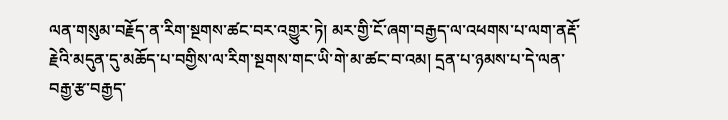ལན་གསུམ་བརྗོད་ན་རིག་སྔགས་ཚང་བར་འགྱུར་ཏེ། མར་གྱི་ངོ་ཞག་བརྒྱད་ལ་འཕགས་པ་ལག་ནརྡོ་རྗེའི་མདུན་དུ་མཆོད་པ་བགྱིས་ལ་རིག་སྔགས་གང་ཡི་གེ་མ་ཚང་བ་འམ། དྲན་པ་ཉམས་པ་དེ་ལན་བརྒྱ་རྩ་བརྒྱད་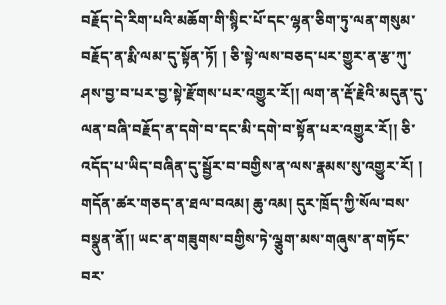བརྗོད་དེ་རིག་པའི་མཆོག་གི་སྙིང་པོ་དང་ལྷན་ཅིག་ཏུ་ལན་གསུམ་བརྗོད་ན་རྨི་ལམ་དུ་སྟོན་ཏོ། ། ཅི་སྟེ་ལས་བཅད་པར་གྱུར་ན་རྩ་ཀུ་ཤས་བྱ་བ་པར་བྱ་སྟེ་རྫོགས་པར་འགྱུར་རོ།། ལག་ན་རྡོ་རྗེའི་མདུན་དུ་ལན་བཞི་བརྗོད་ན་དགེ་བ་དང་མི་དགེ་བ་སྟོན་པར་འགྱུར་རོ།། ཅི་འདོད་པ་ཡིད་བཞིན་དུ་སྦྱོར་བ་བགྱིས་ན་ལས་རྣམས་སུ་འགྱུར་རོ། ། གདོན་ཚར་གཅད་ན་ཐལ་བའམ། ཆུ་འམ། དུར་ཁྲོད་ཀྱི་སོལ་བས་བསྣུན་ནོ།། ཡང་ན་གཟུགས་བགྱིས་ཏེ་ལྕུག་མས་གཞུས་ན་གཏོང་བར་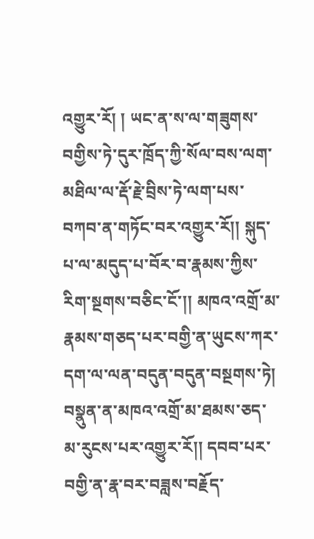འགྱུར་རོ། ། ཡང་ན་ས་ལ་གཟུགས་བགྱིས་ཏེ་དུར་ཁྲོད་ཀྱི་སོལ་བས་ལག་མཐིལ་ལ་རྡོ་རྗེ་བྲིས་ཏེ་ལག་པས་བཀབ་ན་གཏོང་བར་འགྱུར་རོ།། སྐུད་པ་ལ་མདུད་པ་བོར་བ་རྣམས་ཀྱིས་རིག་སྔགས་བཅིང་ངོ་།། མཁའ་འགྲོ་མ་རྣམས་གཅད་པར་བགྱི་ན་ཡུངས་ཀར་དག་ལ་ལན་བདུན་བདུན་བསྔགས་ཏེ། བསྣུན་ན་མཁའ་འགྲོ་མ་ཐམས་ཅད་མ་རུངས་པར་འགྱུར་རོ།། དབབ་པར་བགྱི་ན་རྣ་བར་བཟླས་བརྗོད་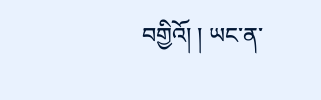བགྱིའོ། ། ཡང་ན་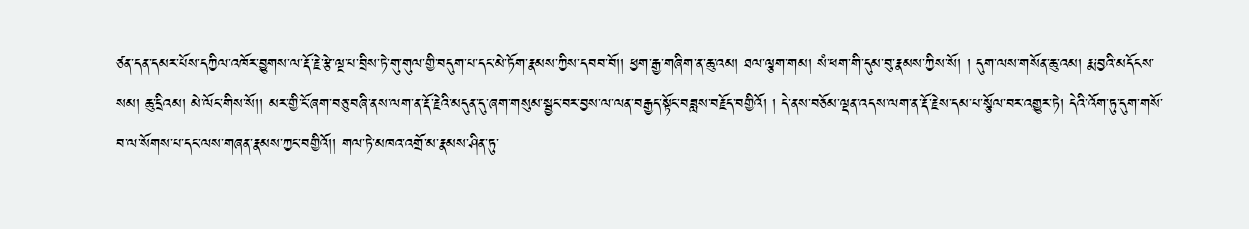ཙན་དན་དམར་པོས་དཀྱིལ་འཁོར་བྱུགས་ལ་རྡོ་རྗེ་རྩེ་ལྔ་པ་བྲིས་ཏེ་གུ་གུལ་གྱི་བདུག་པ་དང་མེ་ཏོག་རྣམས་ཀྱིས་དབབ་བོ།། ཕྱག་རྒྱ་གཞིག་ན་ཆུ་འམ། ཐལ་ལྕག་གམ། སཾ་ཕག་གི་དུམ་བུ་རྣམས་ཀྱིས་སོ། ། དུག་ལས་གསོན་ཆུ་འམ། རྨ་བྱའི་མདོངས་སམ། ཆུ་དྲིའམ། མེ་ལོང་གིས་སོ།། མར་གྱི་ངོ་ཞག་བཅུ་བཞི་ནས་ལག་ན་རྡོ་རྗེའི་མདུན་དུ་ཞག་གསུམ་སྦྱང་བར་བྱས་ལ་ལན་བརྒྱད་སྟོང་བཟླས་བརྗོད་བགྱིའོ། ། དེ་ནས་བཅོམ་ལྡན་འདས་ལག་ན་རྡོ་རྗེས་དམ་པ་སྩོལ་བར་འགྱུར་ཏེ། དེའི་འོག་ཏུ་དུག་གསོ་བ་ལ་སོགས་པ་དང་ལས་གཞན་རྣམས་ཀྱང་བགྱིའོ།། གལ་ཏེ་མཁའ་འགྲོ་མ་རྣམས་ཤིན་ཏུ་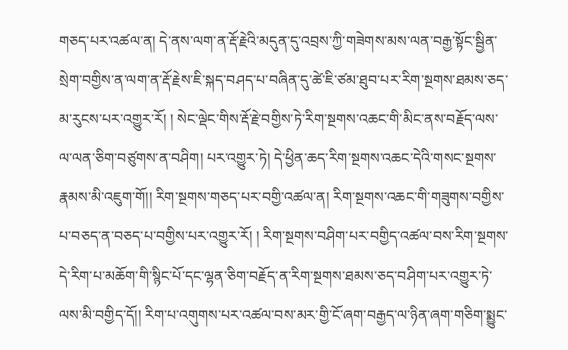གཅད་པར་འཚལ་ན། དེ་ནས་ལག་ན་རྡོ་རྗེའི་མདུན་དུ་འབྲས་ཀྱི་གཟེགས་མས་ལན་བརྒྱ་སྟོང་སྦྱིན་སྲེག་བགྱིས་ན་ལག་ན་རྡོ་རྗེས་ཇི་སྐད་བཤད་པ་བཞིན་དུ་ཚེ་ཇི་ཙམ་ཐུབ་པར་རིག་སྔགས་ཐམས་ཅད་མ་རུངས་པར་འགྱུར་རོ། ། སེང་ལྡེང་གིས་རྡོ་རྗེ་བགྱིས་ཏེ་རིག་སྔགས་འཆང་གི་མིང་ནས་བརྗོད་ལས་ལ་ལན་ཅིག་བཙུགས་ན་བཤིག། པར་འགྱུར་ཏེ། དེ་ཕྱིན་ཆད་རིག་སྔགས་འཆང་དེའི་གསང་སྔགས་རྣམས་མི་འཇུག་གོ།། རིག་སྔགས་གཅད་པར་བགྱི་འཚལ་ན། རིག་སྔགས་འཆང་གི་གཟུགས་བགྱིས་པ་བཅད་ན་བཅད་པ་བགྱིས་པར་འགྱུར་རོ། ། རིག་སྔགས་བཤིག་པར་བགྱིད་འཚལ་བས་རིག་སྔགས་དེ་རིག་པ་མཆོག་གི་སྙིང་པོ་དང་ལྷན་ཅིག་བརྗོད་ན་རིག་སྔགས་ཐམས་ཅད་བཤིག་པར་འགྱུར་ཏེ་ལས་མི་བགྱིད་དོ།། རིག་པ་འགུགས་པར་འཚལ་བས་མར་གྱི་ངོ་ཞག་བརྒྱད་ལ་ཉིན་ཞག་གཅིག་སྨྱུང་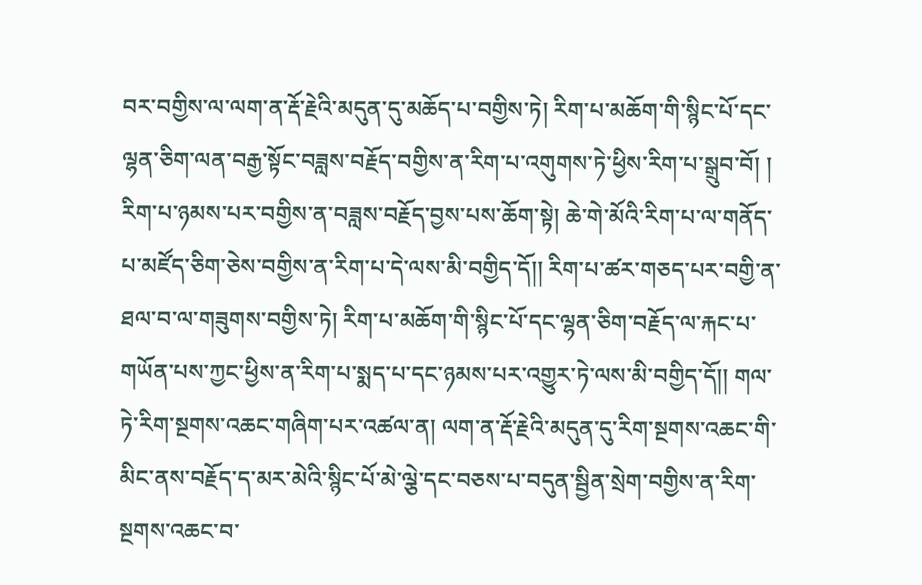བར་བགྱིས་ལ་ལག་ན་རྡོ་རྗེའི་མདུན་དུ་མཆོད་པ་བགྱིས་ཏེ། རིག་པ་མཆོག་གི་སྙིང་པོ་དང་ལྷན་ཅིག་ལན་བརྒྱ་སྟོང་བཟླས་བརྗོད་བགྱིས་ན་རིག་པ་འགུགས་ཏེ་ཕྱིས་རིག་པ་སྒྲུབ་བོ། ། རིག་པ་ཉམས་པར་བགྱིས་ན་བཟླས་བརྗོད་བྱས་པས་ཆོག་སྟེ། ཆེ་གེ་མོའི་རིག་པ་ལ་གནོད་པ་མཛོད་ཅིག་ཅེས་བགྱིས་ན་རིག་པ་དེ་ལས་མི་བགྱིད་དོ།། རིག་པ་ཚར་གཅད་པར་བགྱི་ན་ཐལ་བ་ལ་གཟུགས་བགྱིས་ཏེ། རིག་པ་མཆོག་གི་སྙིང་པོ་དང་ལྷན་ཅིག་བརྗོད་ལ་རྐང་པ་གཡོན་པས་ཀྱང་ཕྱིས་ན་རིག་པ་སྨད་པ་དང་ཉམས་པར་འགྱུར་ཏེ་ལས་མི་བགྱིད་དོ།། གལ་ཏེ་རིག་སྔགས་འཆང་གཞིག་པར་འཚལ་ན། ལག་ན་རྡོ་རྗེའི་མདུན་དུ་རིག་སྔགས་འཆང་གི་མིང་ནས་བརྗོད་ད་མར་མེའི་སྙིང་པོ་མེ་ལྕེ་དང་བཅས་པ་བདུན་སྦྱིན་སྲེག་བགྱིས་ན་རིག་སྔགས་འཆང་བ་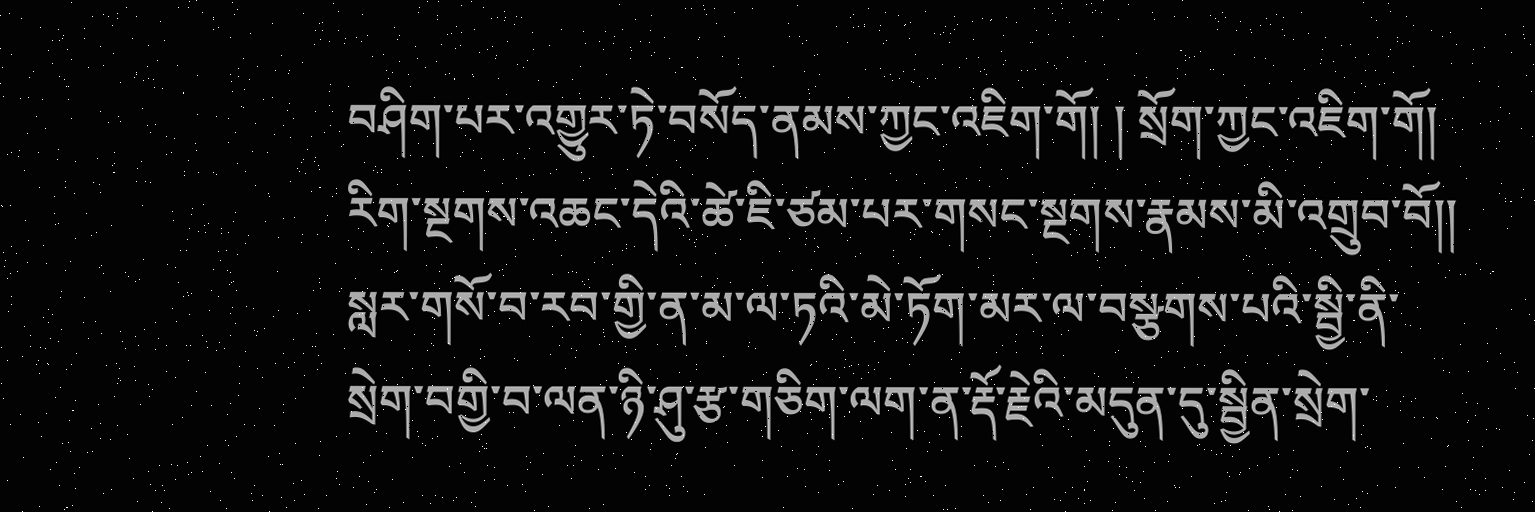བཤིག་པར་འགྱུར་ཏེ་བསོད་ནམས་ཀྱང་འཇིག་གོ། ། སྲོག་ཀྱང་འཇིག་གོ། རིག་སྔགས་འཆང་དེའི་ཚེ་ཇི་ཙམ་པར་གསང་སྔགས་རྣམས་མི་འགྲུབ་བོ།། སླར་གསོ་བ་རབ་གྱི་ན་མ་ལ་ཏའི་མེ་ཏོག་མར་ལ་བསྩགས་པའི་སྦྱི་ནི་སྲེག་བགྱི་བ་ལན་ཉི་ཤུ་རྩ་གཅིག་ལག་ན་རྡོ་རྗེའི་མདུན་དུ་སྦྱིན་སྲེག་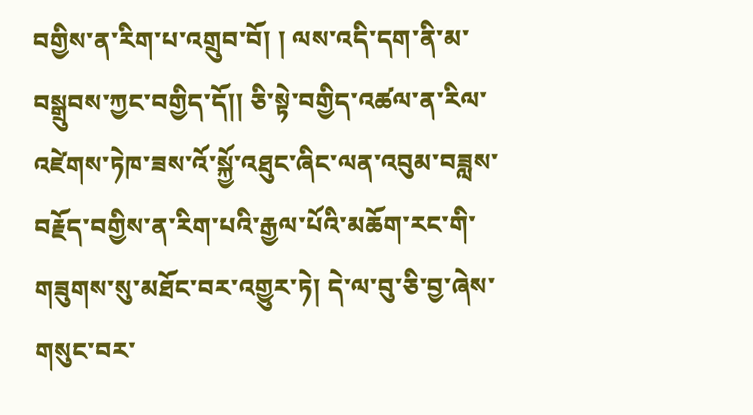བགྱིས་ན་རིག་པ་འགྲུབ་བོ། ། ལས་འདི་དག་ནི་མ་བསྒྲུབས་ཀྱང་བགྱིད་དོ།། ཅི་སྟེ་བགྱིད་འཚལ་ན་རིལ་འཛེགས་ཏེཁ་ཟས་འོ་སྐྱོ་འཐུང་ཞིང་ལན་འབུམ་བཟླས་བརྗོད་བགྱིས་ན་རིག་པའི་རྒྱལ་པོའི་མཆོག་རང་གི་གཟུགས་སུ་མཐོང་བར་འགྱུར་ཏེ། དེ་ལ་བུ་ཅི་བྱ་ཞེས་གསུང་བར་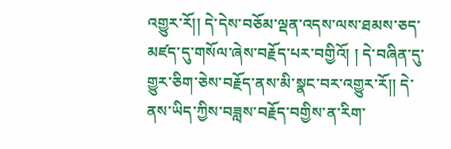འགྱུར་རོ།། དེ་དེས་བཅོམ་ལྡན་འདས་ལས་ཐམས་ཅད་མཛད་དུ་གསོལ་ཞེས་བརྗོད་པར་བགྱིའོ། ། དེ་བཞིན་དུ་གྱུར་ཅིག་ཅེས་བརྗོད་ནས་མི་སྣང་བར་འགྱུར་རོ།། དེ་ནས་ཡིད་ཀྱིས་བཟླས་བརྗོད་བགྱིས་ན་རིག་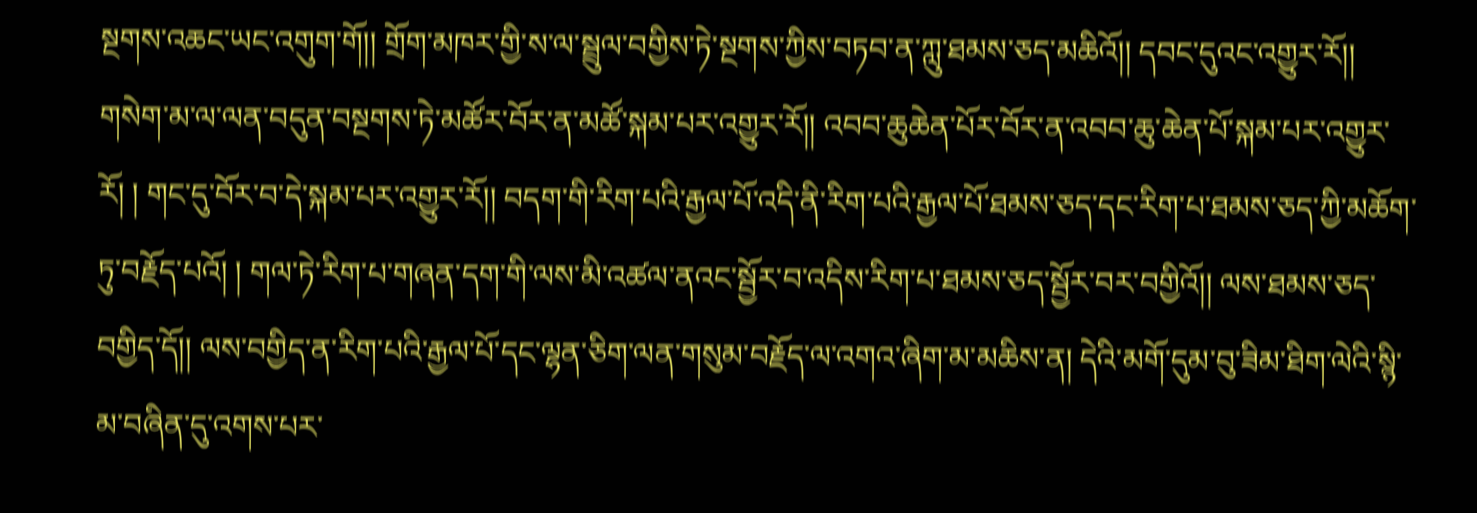སྔགས་འཆང་ཡང་འགུག་གོ།། གྲོག་མཁར་གྱི་ས་ལ་སྦྲུལ་བགྱིས་ཏེ་སྔགས་ཀྱིས་བཏབ་ན་ཀླུ་ཐམས་ཅད་མཆིའོ།། དབང་དུའང་འགྱུར་རོ།། གསེག་མ་ལ་ལན་བདུན་བསྔགས་ཏེ་མཚོར་བོར་ན་མཚོ་སྐམ་པར་འགྱུར་རོ།། འབབ་ཆུཆེན་པོར་བོར་ན་འབབ་ཆུ་ཆེན་པོ་སྐམ་པར་འགྱུར་རོ། ། གང་དུ་བོར་བ་དེ་སྐམ་པར་འགྱུར་རོ།། བདག་གི་རིག་པའི་རྒྱལ་པོ་འདི་ནི་རིག་པའི་རྒྱལ་པོ་ཐམས་ཅད་དང་རིག་པ་ཐམས་ཅད་ཀྱི་མཆོག་ཏུ་བརྗོད་པའོ། ། གལ་ཏེ་རིག་པ་གཞན་དག་གི་ལས་མི་འཚལ་ནའང་སྦྱོར་བ་འདིས་རིག་པ་ཐམས་ཅད་སྦྱོར་བར་བགྱིའོ།། ལས་ཐམས་ཅད་བགྱིད་དོ།། ལས་བགྱིད་ན་རིག་པའི་རྒྱལ་པོ་དང་ལྷན་ཅིག་ལན་གསུམ་བརྗོད་ལ་འགའ་ཞིག་མ་མཆིས་ན། དེའི་མགོ་དུམ་བུ་ཟིམ་ཐིག་ལེའི་སྙི་མ་བཞིན་དུ་འགས་པར་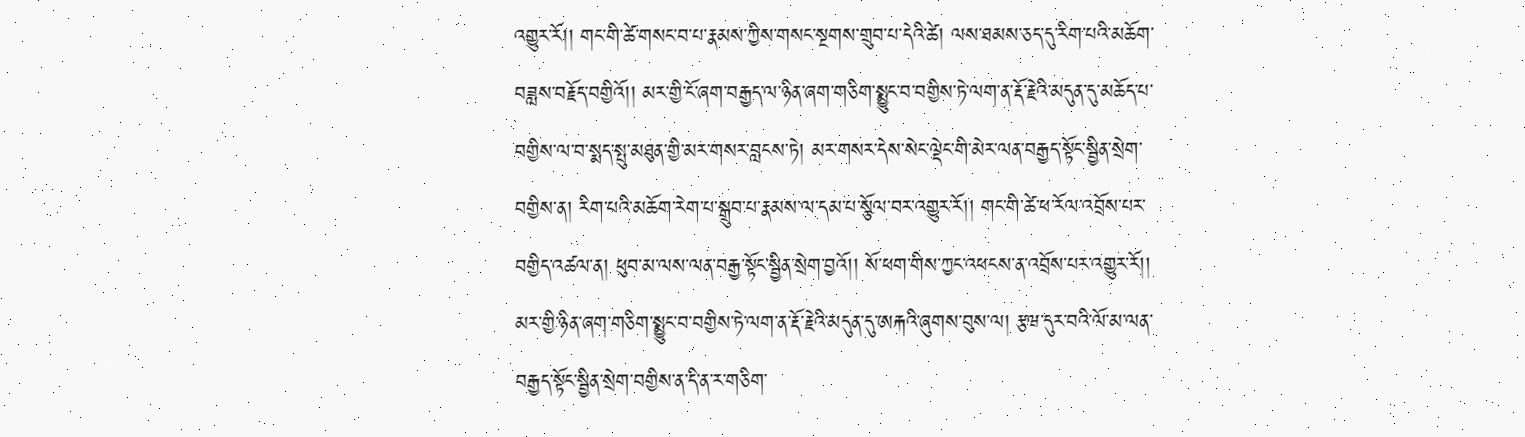འགྱུར་རོ།། གང་གི་ཚེ་གསང་བ་པ་རྣམས་ཀྱིས་གསང་སྔགས་གྲུབ་པ་དེའི་ཚེ། ལས་ཐམས་ཅད་དུ་རིག་པའི་མཆོག་བཟླས་བརྗོད་བགྱིའོ།། མར་གྱི་ངོ་ཞག་བརྒྱད་ལ་ཉིན་ཞག་གཅིག་སྨྱུང་བ་བགྱིས་ཏེ་ལག་ན་རྡོ་རྗེའི་མདུན་དུ་མཆོད་པ་བགྱིས་ལ་བ་སྨད་སྤུ་མཐུན་གྱི་མར་གསར་བླངས་ཏེ། མར་གསར་དེས་སེང་ལྡེང་གི་མེར་ལན་བརྒྱད་སྟོང་སྦྱིན་སྲེག་བགྱིས་ན། རིག་པའི་མཆོག་རེག་པ་སྒྲུབ་པ་རྣམས་ལ་དམ་པ་སྩོལ་བར་འགྱུར་རོ།། གང་གི་ཚེ་ཕ་རོལ་འབྲོས་པར་བགྱིད་འཚལ་ན། ཕུབ་མ་ལས་ལན་བརྒྱ་སྟོང་སྦྱིན་སྲེག་བྱའོ།། སོ་ཕག་གིས་ཀྱང་འཕངས་ན་འབྲོས་པར་འགྱུར་རོ།། མར་གྱི་ཉིན་ཞག་གཅིག་སྨྱུང་བ་བགྱིས་ཏེ་ལག་ན་རྡོ་རྗེའི་མདུན་དུ་ཨརྐའི་ཞུགས་བུས་ལ། རྩཝ་དུར་བའི་ལོ་མ་ལན་བརྒྱད་སྟོང་སྦྱིན་སྲེག་བགྱིས་ན་དི་ན་ར་གཅིག་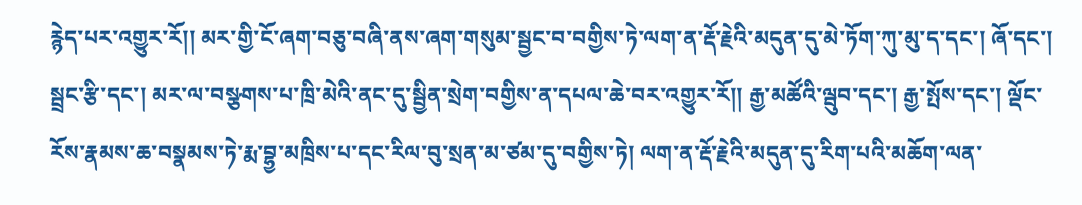རྙེད་པར་འགྱུར་རོ།། མར་གྱི་ངོ་ཞག་བཅུ་བཞི་ནས་ཞག་གསུམ་སྦྱང་བ་བགྱིས་ཏེ་ལག་ན་རྡོ་རྗེའི་མདུན་དུ་མེ་ཏོག་ཀུ་མུ་ད་དང་། ཞོ་དང་། སྦྲང་རྩི་དང་། མར་ལ་བསྩགས་པ་ཁྲི་མེའི་ནང་དུ་སྦྱིན་སྲེག་བགྱིས་ན་དཔལ་ཆེ་བར་འགྱུར་རོ།། རྒྱ་མཚོའི་ལྦུབ་དང་། རྒྱ་སྤོས་དང་། ལྡོང་རོས་རྣམས་ཆ་བསྣམས་ཏེ་རྨ་བྷྱ་མཁྲིས་པ་དང་རིལ་བུ་སྲན་མ་ཙམ་དུ་བགྱིས་ཏེ། ལག་ན་རྡོ་རྗེའི་མདུན་དུ་རིག་པའི་མཆོག་ལན་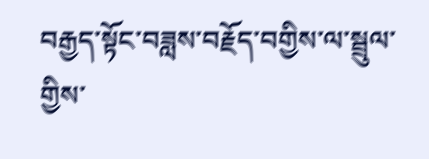བརྒྱད་སྟོང་བཟླས་བརྗོད་བགྱིས་ལ་སྦྲུལ་གྱིས་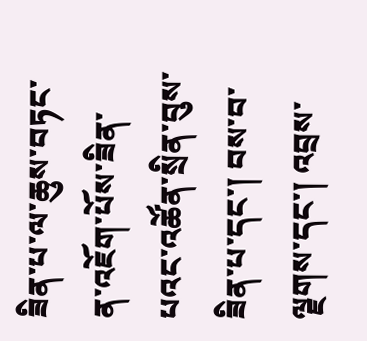ཟིན་པ་ལ་ཆུས་བཏང་ན་འཇོག་པོས་ཟིན་པའང་འཚོན་སྲིན་བུས་ཟིན་པ་དང་། བས་བ་ལྗགས་དང་། འབྲས་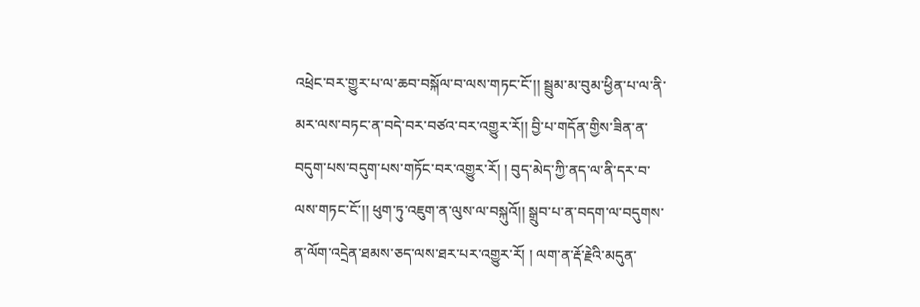འཕྲེང་བར་གྱུར་པ་ལ་ཆབ་བསྐོལ་བ་ལས་གཏང་ངོ་།། སྦྲུམ་མ་བུམ་ཕྱིན་པ་ལ་ནི་མར་ལས་བཏང་ན་བདེ་བར་བཙའ་བར་འགྱུར་རོ།། བྱི་པ་གདོན་གྱིས་ཟིན་ན་བདུག་པས་བདུག་པས་གཏོང་བར་འགྱུར་རོ། ། བུད་མེད་ཀྱི་ནད་ལ་ནི་དར་བ་ལས་གཏང་ངོ་།། ཕུག་ཏུ་འཇུག་ན་ལུས་ལ་བསྐུའོ།། སྒྲུབ་པ་ན་བདག་ལ་བདུགས་ན་ལོག་འདྲེན་ཐམས་ཅད་ལས་ཐར་པར་འགྱུར་རོ། ། ལག་ན་རྡོ་རྗེའི་མདུན་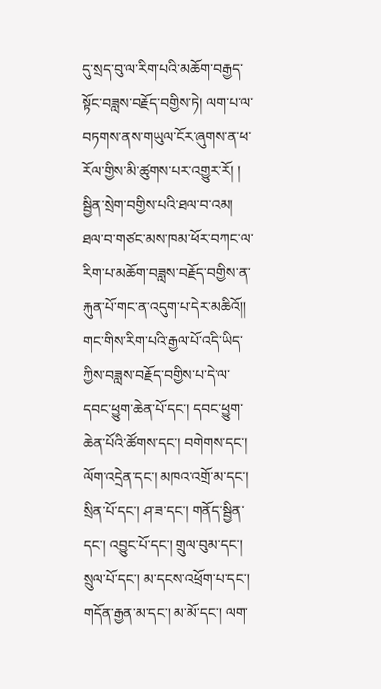དུ་སྲད་བུ་ལ་རིག་པའི་མཆོག་བརྒྱད་སྟོང་བཟླས་བརྗོད་བགྱིས་ཏེ། ལག་པ་ལ་བཏགས་ནས་གཡུལ་ངོར་ཞུགས་ན་ཕ་རོལ་གྱིས་མི་ཚུགས་པར་འགྱུར་རོ། ། སྦྱིན་སྲེག་བགྱིས་པའི་ཐལ་བ་འམ། ཐལ་བ་གཙང་མས་ཁམ་ཕོར་བཀང་ལ་རིག་པ་མཆོག་བཟླས་བརྗོད་བགྱིས་ན་རྐུན་པོ་གང་ན་འདུག་པ་དེར་མཆིའོ།། གང་གིས་རིག་པའི་རྒྱལ་པོ་འདི་ཡིད་ཀྱིས་བཟླས་བརྗོད་བགྱིས་པ་དེ་ལ་དབང་ཕྱུག་ཆེན་པོ་དང་། དབང་ཕྱུག་ཆེན་པོའི་ཚོགས་དང་། བགེགས་དང་། ལོག་འདྲེན་དང་། མཁའ་འགྲོ་མ་དང་། སྲིན་པོ་དང་། ཤ་ཟ་དང་། གནོད་སྦྱིན་དང་། འབྱུང་པོ་དང་། གྲུལ་བུམ་དང་། སྲུལ་པོ་དང་། མ་དངས་འཕྲོག་པ་དང་། གདོན་རྒྱན་མ་དང་། མ་མོ་དང་། ལག་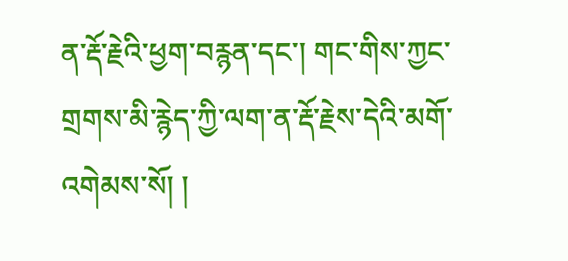ན་རྡོ་རྗེའི་ཕྱག་བརྙན་དང་། གང་གིས་ཀྱང་གྲགས་མི་རྙེད་ཀྱི་ལག་ན་རྡོ་རྗེས་དེའི་མགོ་འགེམས་སོ། །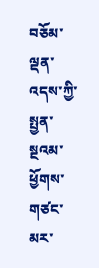བཅོམ་ལྡན་འདས་ཀྱི་སྤྱན་སྔའམ་ཕྱོགས་གཙང་མར་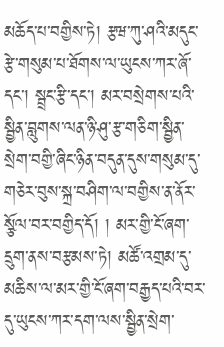མཆོད་པ་བགྱིས་ཏེ། རྩཝ་ཀུ་ཤའི་མདུང་རྩེ་གསུམ་པ་ཐོགས་ལ་ཡུངས་ཀར་ཞོ་དང་། སྦྲང་རྩི་དང་། མར་བསྲེགས་པའི་སྦྱིན་བླུགས་ལན་ཉི་ཤུ་རྩ་གཅིག་སྦྱིན་སྲེག་བགྱི་ཞིང་ཉིན་བདུན་དུས་གསུམ་དུ་གཅེར་བུས་སྐྲ་བཤིག་ལ་བགྱིས་ན་ནོར་སྩོལ་བར་བགྱིད་དོ། ། མར་གྱི་ངོ་ཞག་དྲུག་ནས་བརྩམས་ཏེ། མཚོ་འགྲམ་དུ་མཆིས་ལ་མར་གྱི་ངོ་ཞག་བརྒྱད་པའི་བར་དུ་ཡུངས་ཀར་དག་ལས་སྦྱིན་སྲེག་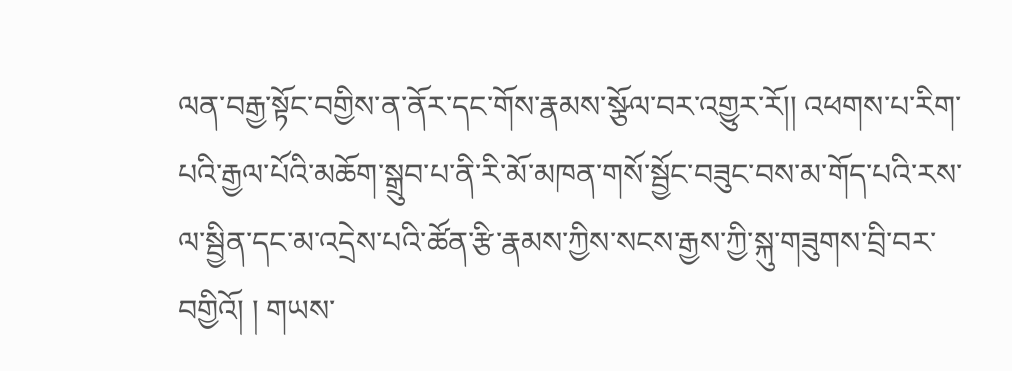ལན་བརྒྱ་སྟོང་བགྱིས་ན་ནོར་དང་གོས་རྣམས་སྩོལ་བར་འགྱུར་རོ།། འཕགས་པ་རིག་པའི་རྒྱལ་པོའི་མཆོག་སྒྲུབ་པ་ནི་རི་མོ་མཁན་གསོ་སྦྱོང་བཟུང་བས་མ་གོད་པའི་རས་ལ་སྦྱིན་དང་མ་འདྲེས་པའི་ཚོན་རྩི་རྣམས་ཀྱིས་སངས་རྒྱས་ཀྱི་སྐུ་གཟུགས་བྲི་བར་བགྱིའོ། ། གཡས་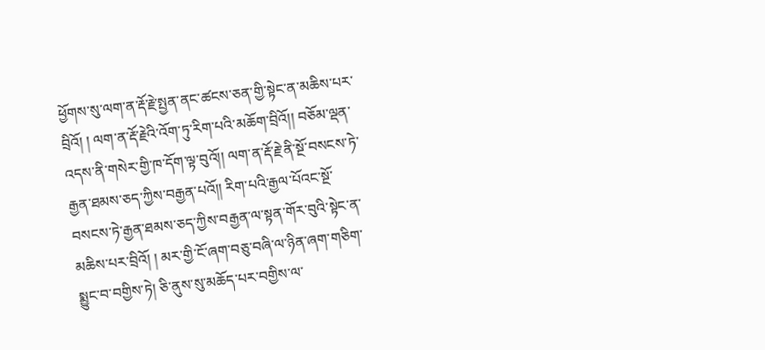ཕྱོགས་སུ་ལག་ན་རྡོ་རྗེ་སྤྱན་ནང་ཚངས་ཅན་གྱི་སྟེང་ན་མཆིས་པར་བྲིའོ། ། ལག་ན་རྡོ་རྗེའི་འོག་ཏུ་རིག་པའི་མཆོག་བྲིའོ།། བཅོམ་ལྡན་འདས་ནི་གསེར་གྱི་ཁ་དོག་ལྟ་བུའོ།། ལག་ན་རྡོ་རྗེ་ནི་སྔོ་བསངས་ཏེ་རྒྱན་ཐམས་ཅད་ཀྱིས་བརྒྱན་པའོ།། རིག་པའི་རྒྱལ་པོའང་སྔོ་བསངས་ཏེ་རྒྱན་ཐམས་ཅད་ཀྱིས་བརྒྱན་ལ་སྟན་གོར་བུའི་སྟེང་ན་མཆིས་པར་བྲིའོ། ། མར་གྱི་ངོ་ཞག་བཅུ་བཞི་ལ་ཉིན་ཞག་གཅིག་སྨྱུང་བ་བགྱིས་ཏེ། ཅི་ནུས་སུ་མཆོད་པར་བགྱིས་ལ་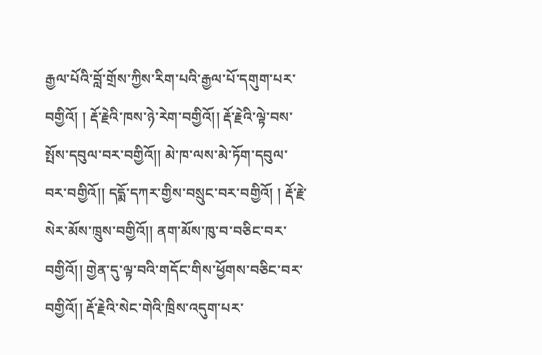རྒྱལ་པོའི་བློ་གྲོས་ཀྱིས་རིག་པའི་རྒྱལ་པོ་དགུག་པར་བགྱིའོ། ། རྡོ་རྗེའི་ཁས་ཉེ་རེག་བགྱིའོ།། རྡོ་རྗེའི་ལྟེ་བས་སྤོས་དབུལ་བར་བགྱིའོ།། མེ་ཁ་ལས་མེ་ཏོག་དབུལ་བར་བགྱིའོ།། དདྨོ་དཀར་གྱིས་བསྲུང་བར་བགྱིའོ། ། རྡོ་རྗེ་སེར་མོས་ཁྲུས་བགྱིའོ།། ནག་མོས་ཁུ་བ་བཅིང་བར་བགྱིའོ།། གྱེན་དུ་ལྟ་བའི་གདོང་གིས་ཕྱོགས་བཅིང་བར་བགྱིའོ།། རྡོ་རྗེའི་སེང་གེའི་ཁྲིས་འདུག་པར་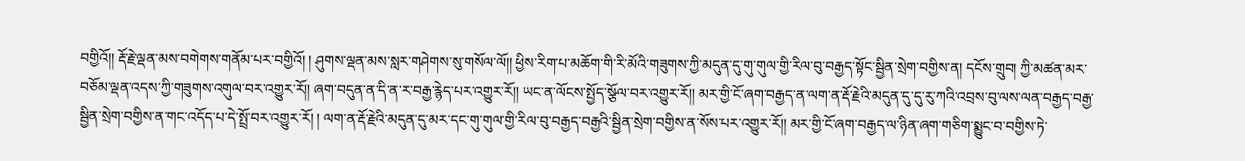བགྱིའོ།། རྡོ་རྗེ་ལྡན་མས་བགེགས་གནོམ་པར་བགྱིའོ། ། ཤུགས་ལྡན་མས་སླར་གཤེགས་སུ་གསོལ་ལོ།། ཕྱིས་རིག་པ་མཆོག་གི་རི་མོའི་གཟུགས་ཀྱི་མདུན་དུ་གུ་གུལ་གྱི་རིལ་བུ་བརྒྱད་སྟོང་སྦྱིན་སྲེག་བགྱིས་ན། དངོས་གྲུབ། ཀྱི་མཚན་མར་བཅོམ་ལྡན་འདས་ཀྱི་གཟུགས་འགུལ་བར་འགྱུར་རོ།། ཞག་བདུན་ན་དི་ན་ར་བརྒྱ་རྙེད་པར་འགྱུར་རོ།། ཡང་ན་ལོངས་སྤྱོད་སྩོལ་བར་འགྱུར་རོ།། མར་གྱི་ངོ་ཞག་བརྒྱད་ན་ལག་ན་རྡོ་རྗེའི་མདུན་དུ་དུ་རུ་ཀའི་འབྲས་བུ་ལས་ལན་བརྒྱད་བརྒྱ་སྦྱིན་སྲེག་བགྱིས་ན་གང་འདོད་པ་དེ་སྤྲོ་བར་འགྱུར་རོ། ། ལག་ན་རྡོ་རྗེའི་མདུན་དུ་མར་དང་གུ་གུལ་གྱི་རིལ་བུ་བརྒྱད་བརྒྱའི་སྦྱིན་སྲེག་བགྱིས་ན་སོས་པར་འགྱུར་རོ།། མར་གྱི་ངོ་ཞག་བརྒྱད་ལ་ཉིན་ཞག་གཅིག་སྨྱུང་བ་བགྱིས་ཏེ་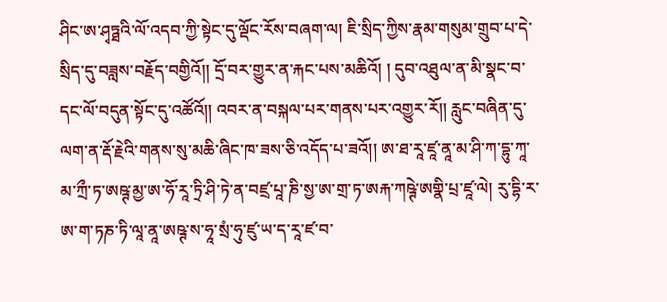ཤིང་ཨ་ཤྭཏྠའི་ལོ་འདབ་ཀྱི་སྟེང་དུ་ལྡོང་རོས་བཞག་ལ། ཇི་སྲིད་ཀྱིས་རྣམ་གསུམ་གྲུབ་པ་དེ་སྲིད་དུ་བཟླས་བརྗོད་བགྱིའོ།། དྲོ་བར་གྱུར་ན་རྐང་པས་མཆིའོ། ། དུབ་འཐུལ་ན་མི་སྣང་བ་དང་ལོ་བདུན་སྟོང་དུ་འཚོའོ།། འབར་ན་བསྐལ་པར་གནས་པར་འགྱུར་རོ།། རླུང་བཞིན་དུ་ལག་ན་རྡོ་རྗེའི་གནས་སུ་མཆི་ཞིང་ཁ་ཟས་ཅི་འདོད་པ་ཟའོ།། ཨ་ཐ་རཱ་ཛཱ་ནཱ་མ་ཤི་ཀ་དྷུ་ཀཱ་མ་ཀྲྀ་ཏ་ཨཥྚ་མྱ་ཨ་ཧོ་རཱ་ཏྲི་ཤི་ཏེ་ན་བཛྲ་པཱ་ཎི་སྱ་ཨ་གྲ་ཏ་ཨརྐ་ཀཥྚེ་ཨགྣི་པྲ་ཛཱ་ལེ། རུ་དྷི་ར་ཨ་ག་ཏཎ་ཏི་ལཱ་ནཱ་ཨཥྚ་ས་ཧཱ་སྲཾ་ཧུ་ཛུ་ཡ་ད་རཱ་ཛ་བ་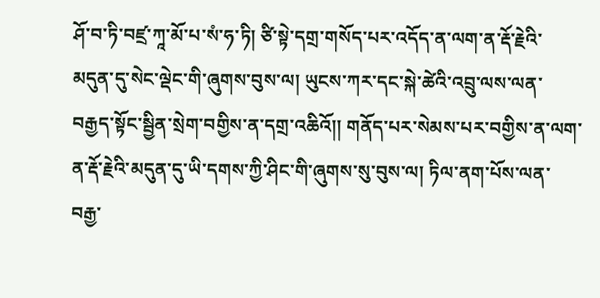ཤོ་བ་ཏི་བཛྲ་ཀཱ་མོ་པ་སཾ་ཧ་ཏི། ཙི་སྟེ་དགྲ་གསོད་པར་འདོད་ན་ལག་ན་རྡོ་རྗེའི་མདུན་དུ་སེང་ལྡེང་གི་ཞུགས་བུས་ལ། ཡུངས་ཀར་དང་སྐེ་ཚེའི་འབྲུ་ལས་ལན་བརྒྱད་སྟོང་སྦྱིན་སྲེག་བགྱིས་ན་དགྲ་འཆིའོ།། གནོད་པར་སེམས་པར་བགྱིས་ན་ལག་ན་རྡོ་རྗེའི་མདུན་དུ་ཡི་དགས་ཀྱི་ཤིང་གི་ཞུགས་སུ་བུས་ལ། ཏིལ་ནག་པོས་ལན་བརྒྱ་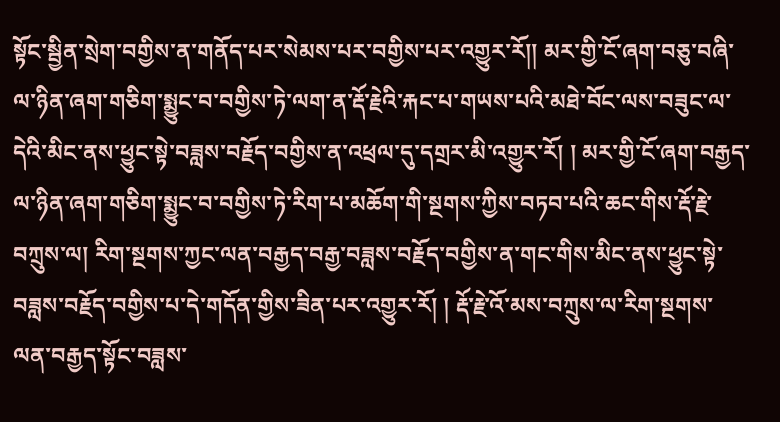སྟོང་སྦྱིན་སྲེག་བགྱིས་ན་གནོད་པར་སེམས་པར་བགྱིས་པར་འགྱུར་རོ།། མར་གྱི་ངོ་ཞག་བཅུ་བཞི་ལ་ཉིན་ཞག་གཅིག་སྨྱུང་བ་བགྱིས་ཏེ་ལག་ན་རྡོ་རྗེའི་རྐང་པ་གཡས་པའི་མཐེ་བོང་ལས་བཟུང་ལ་དེའི་མིང་ནས་ཕྱུང་སྟེ་བཟླས་བརྗོད་བགྱིས་ན་འཕྲལ་དུ་དགྲར་མི་འགྱུར་རོ། ། མར་གྱི་ངོ་ཞག་བརྒྱད་ལ་ཉིན་ཞག་གཅིག་སྨྱུང་བ་བགྱིས་ཏེ་རིག་པ་མཆོག་གི་སྔགས་ཀྱིས་བཏབ་པའི་ཆང་གིས་རྡོ་རྗེ་བཀྲུས་ལ། རིག་སྔགས་ཀྱང་ལན་བརྒྱད་བརྒྱ་བཟླས་བརྗོད་བགྱིས་ན་གང་གིས་མིང་ནས་ཕྱུང་སྟེ་བཟླས་བརྗོད་བགྱིས་པ་དེ་གདོན་གྱིས་ཟིན་པར་འགྱུར་རོ། ། རྡོ་རྗེ་འོ་མས་བཀྲུས་ལ་རིག་སྔགས་ལན་བརྒྱད་སྟོང་བཟླས་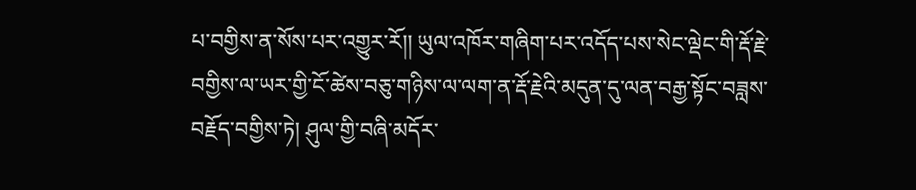པ་བགྱིས་ན་སོས་པར་འགྱུར་རོ།། ཡུལ་འཁོར་གཞིག་པར་འདོད་པས་སེང་ལྡེང་གི་རྡོ་རྗེ་བགྱིས་ལ་ཡར་གྱི་ངོ་ཚེས་བཅུ་གཉིས་ལ་ལག་ན་རྡོ་རྗེའི་མདུན་དུ་ལན་བརྒྱ་སྟོང་བཟླས་བརྗོད་བགྱིས་ཏེ། ཤུལ་གྱི་བཞི་མདོར་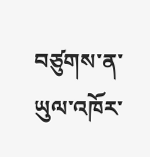བཙུགས་ན་ཡུལ་འཁོར་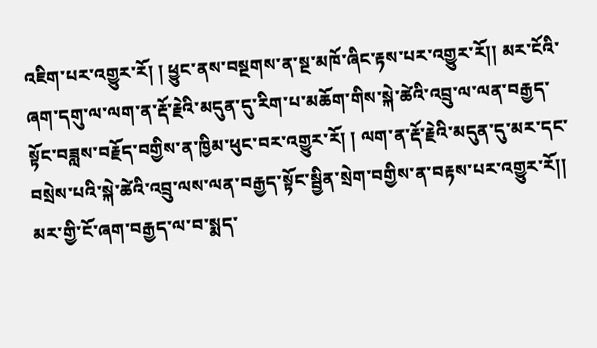འཇིག་པར་འགྱུར་རོ། ། ཕྱུང་ནས་བསྔགས་ན་སྔ་མཁོ་ཞིང་རྟས་པར་འགྱུར་རོ།། མར་ངོའི་ཞག་དགུ་ལ་ལག་ན་རྡོ་རྗེའི་མདུན་དུ་རིག་པ་མཆོག་གིས་སྐེ་ཚེའི་འབྲུ་ལ་ལན་བརྒྱད་སྟོང་བཟླས་བརྗོད་བགྱིས་ན་ཁྱིམ་ཕུང་བར་འགྱུར་རོ། ། ལག་ན་རྡོ་རྗེའི་མདུན་དུ་མར་དང་བསྲེས་པའི་སྐེ་ཚེའི་འབྲུ་ལས་ལན་བརྒྱད་སྟོང་སྦྱིན་སྲེག་བགྱིས་ན་བརྟས་པར་འགྱུར་རོ།། མར་གྱི་ངོ་ཞག་བརྒྱད་ལ་བ་སྨད་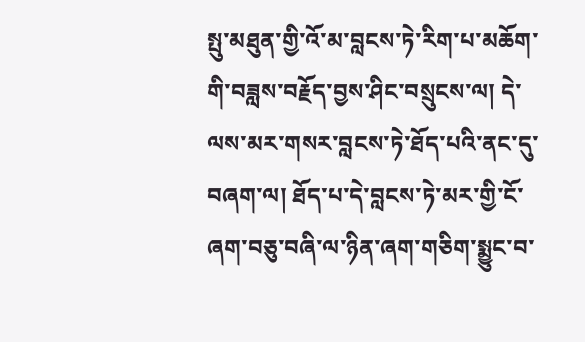སྤུ་མཐུན་གྱི་འོ་མ་བླངས་ཏེ་རིག་པ་མཆོག་གི་བཟླས་བརྗོད་བྱས་ཤིང་བསྲུངས་ལ། དེ་ལས་མར་གསར་བླངས་ཏེ་ཐོད་པའི་ནང་དུ་བཞག་ལ། ཐོད་པ་དེ་བླངས་ཏེ་མར་གྱི་ངོ་ཞག་བཅུ་བཞི་ལ་ཉིན་ཞག་གཅིག་སྨྱུང་བ་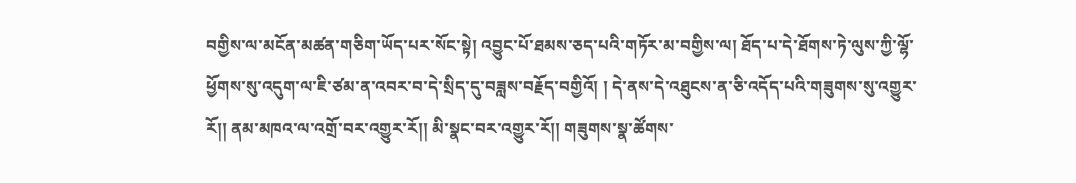བགྱིས་ལ་མངོན་མཚན་གཅིག་ཡོད་པར་སོང་སྟེ། འབྱུང་པོ་ཐམས་ཅད་པའི་གཏོར་མ་བགྱིས་ལ། ཐོད་པ་དེ་ཐོགས་ཏེ་ལུས་ཀྱི་ལྷོ་ཕྱོགས་སུ་འདུག་ལ་ཇི་ཙམ་ན་འབར་བ་དེ་སྲིད་དུ་བཟླས་བརྗོད་བགྱིའོ། ། དེ་ནས་དེ་འཐུངས་ན་ཅི་འདོད་པའི་གཟུགས་སུ་འགྱུར་རོ།། ནམ་མཁའ་ལ་འགྲོ་བར་འགྱུར་རོ།། མི་སྣང་བར་འགྱུར་རོ།། གཟུགས་སྣ་ཚོགས་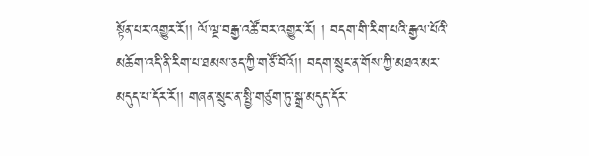སྟོན་པར་འགྱུར་རོ།། ལོ་ལྔ་བརྒྱ་འཚོ་བར་འགྱུར་རོ། ། བདག་གི་རིག་པའི་རྒྱལ་པོའི་མཆོག་འདི་ནི་རིག་པ་ཐམས་ཅད་ཀྱི་གཙོ་བོའོ།། བདག་སྲུང་ན་གོས་ཀྱི་མཐའ་མར་མདུད་པ་དོར་རོ།། གཞན་སྲུང་ན་སྤྱི་གཙུག་ཏུ་སྒྲ་མདུད་དོར་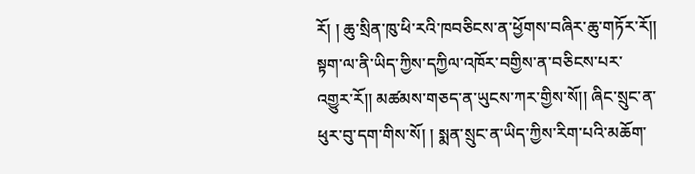རོ། ། ཆུ་སྲིན་ཁུ་ཕི་རའི་ཁབཅིངས་ན་ཕྱོགས་བཞིར་ཆུ་གཏོར་རོ།། སྟག་ལ་ནི་ཡིད་ཀྱིས་དཀྱིལ་འཁོར་བགྱིས་ན་བཅིངས་པར་འགྱུར་རོ།། མཚམས་གཅད་ན་ཡུངས་ཀར་གྱིས་སོ།། ཞིང་སྲུང་ན་ཕུར་བུ་དག་གིས་སོ། ། སྨན་སྲུང་ན་ཡིད་ཀྱིས་རིག་པའི་མཆོག་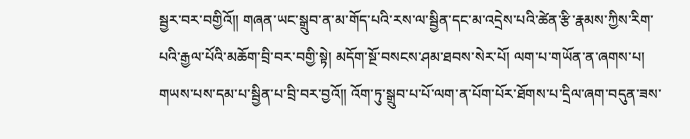སྦྱར་བར་བགྱིའོ།། གཞན་ཡང་སྒྲུབ་ན་མ་གོད་པའི་རས་ལ་སྦྱིན་དང་མ་འདྲེས་པའི་ཚེན་རྩི་རྣམས་ཀྱིས་རིག་པའི་རྒྱལ་པོའི་མཆོག་བྲི་བར་བགྱི་སྟེ། མདོག་སྔོ་བསངས་ཤམ་ཐབས་སེར་པོ། ལག་པ་གཡོན་ན་ཞགས་པ། གཡས་པས་དམ་པ་སྦྱིན་པ་བྲི་བར་བྱའོ།། འོག་ཏུ་སྒྲུབ་པ་པོ་ལག་ན་པོག་པོར་ཐོགས་པ་དྲིལ་ཞག་བདུན་ཟས་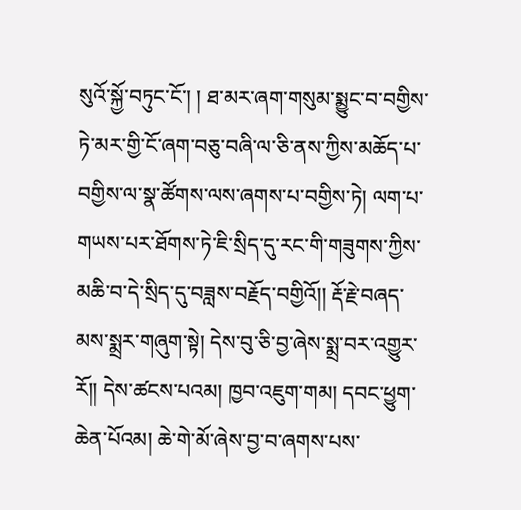སུའོ་སྐྱོ་བཏུང་ངོ་། ། ཐ་མར་ཞག་གསུམ་སྨྱུང་བ་བགྱིས་ཏེ་མར་གྱི་ངོ་ཞག་བཅུ་བཞི་ལ་ཅི་ནས་ཀྱིས་མཆོད་པ་བགྱིས་ལ་སྣ་ཚོགས་ལས་ཞགས་པ་བགྱིས་ཏེ། ལག་པ་གཡས་པར་ཐོགས་ཏེ་ཇི་སྲིད་དུ་རང་གི་གཟུགས་ཀྱིས་མཆི་བ་དེ་སྲིད་དུ་བཟླས་བརྗོད་བགྱིའོ།། རྡོ་རྗེ་བཞད་མས་སྨྲར་གཞུག་སྟེ། དེས་བུ་ཅི་བྱ་ཞེས་སྨྲ་བར་འགྱུར་རོ།། དེས་ཚངས་པའམ། ཁྱབ་འཇུག་གམ། དབང་ཕྱུག་ཆེན་པོའམ། ཆེ་གེ་མོ་ཞེས་བྱ་བ་ཞགས་པས་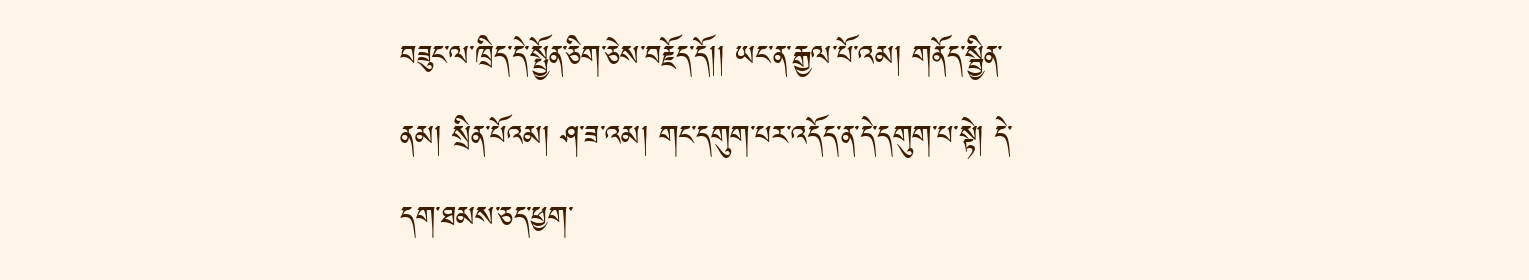བཟུང་ལ་ཁྲིད་དེ་སྤྱོན་ཅིག་ཅེས་བརྗོད་དོ།། ཡང་ན་རྒྱལ་པོ་འམ། གནོད་སྦྱིན་ནམ། སྲིན་པོའམ། ཤ་ཟ་འམ། གང་དགུག་པར་འདོད་ན་དེ་དགུག་པ་སྟེ། དེ་དག་ཐམས་ཅད་ཕྱག་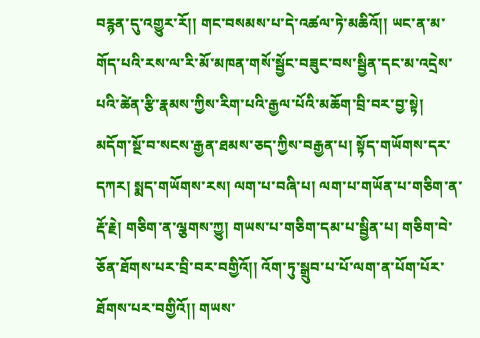བརྙན་དུ་འགྱུར་རོ།། གང་བསམས་པ་དེ་འཚལ་ཏེ་མཆིའོ།། ཡང་ན་མ་གོད་པའི་རས་ལ་རི་མོ་མཁན་གསོ་སྦྱོང་བཟུང་བས་སྦྱིན་དང་མ་འདྲེས་པའི་ཚེན་རྩི་རྣམས་ཀྱིས་རིག་པའི་རྒྱལ་པོའི་མཆོག་བྲི་བར་བྱ་སྟེ། མདོག་སྔོ་བ་སངས་རྒྱན་ཐམས་ཅད་ཀྱིས་བརྒྱན་པ། སྟོད་གཡོགས་དར་དཀར། སྨད་གཡོགས་རས། ལག་པ་བཞི་པ། ལག་པ་གཡོན་པ་གཅིག་ན་རྡོ་རྗེ། གཅིག་ན་ལྕགས་ཀྱུ། གཡས་པ་གཅིག་དམ་པ་སྦྱིན་པ། གཅིག་བེ་ཅོན་ཐོགས་པར་བྲི་བར་བགྱིའོ།། འོག་ཏུ་སྒྲུབ་པ་པོ་ལག་ན་པོག་པོར་ཐོགས་པར་བགྱིའོ།། གཡས་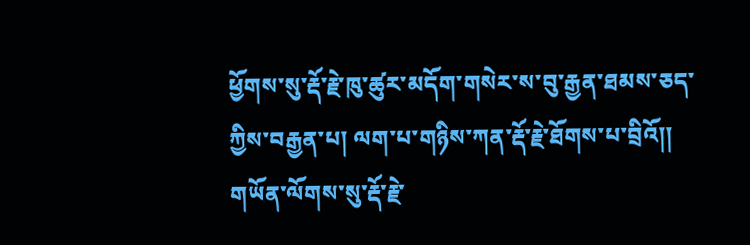ཕྱོགས་སུ་རྡོ་རྗེ་ཁུ་ཚུར་མདོག་གསེར་ས་བུ་རྒྱན་ཐམས་ཅད་ཀྱིས་བརྒྱན་པ། ལག་པ་གཉིས་ཀན་རྡོ་རྗེ་ཐོགས་པ་བྲིའོ།། གཡོན་ལོགས་སུ་རྡོ་རྗེ་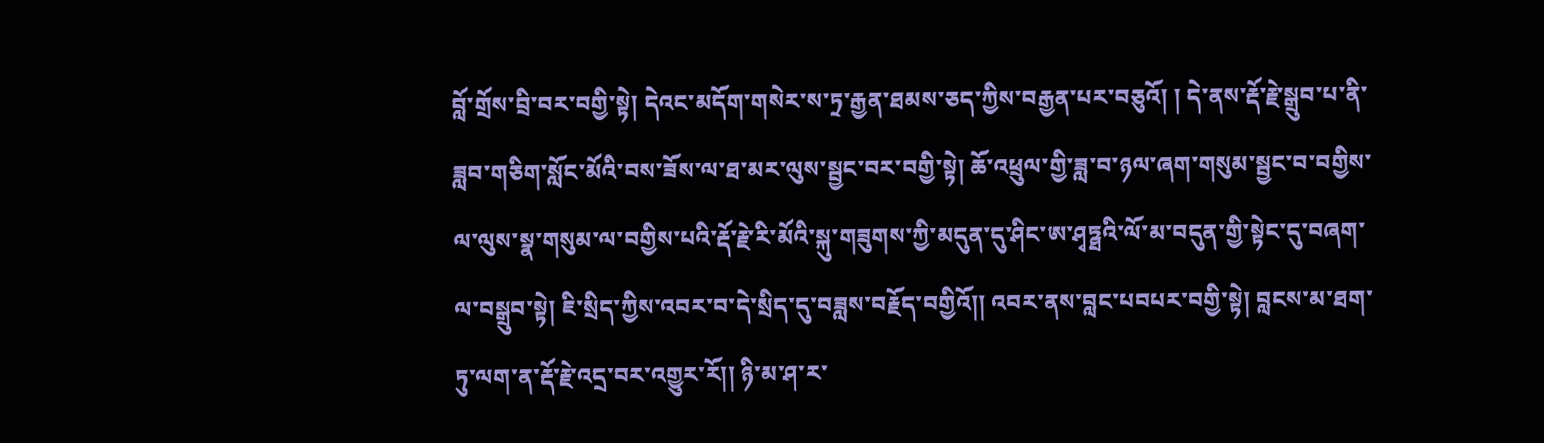བློ་གྲོས་བྲི་བར་བགྱི་སྟེ། དེའང་མདོག་གསེར་ས་ཏྲ་རྒྱན་ཐམས་ཅད་ཀྱིས་བརྒྱན་པར་བཅུའོ། ། དེ་ནས་རྡོ་རྗེ་སྒྲུབ་པ་ནི་ཟླབ་གཅིག་སློང་མོའི་བས་ཟོས་ལ་ཐ་མར་ལུས་སྦྱང་བར་བགྱི་སྟེ། ཆོ་འཕྲུལ་གྱི་ཟླ་བ་ཉལ་ཞག་གསུམ་སྦྱང་བ་བགྱིས་ལ་ལུས་སྣ་གསུམ་ལ་བགྱིས་པའི་རྡོ་རྗེ་རི་མོའི་སྐུ་གཟུགས་ཀྱི་མདུན་དུ་ཤིང་ཨ་ཤྭཏྠའི་ལོ་མ་བདུན་གྱི་སྟེང་དུ་བཞག་ལ་བསྒྲུབ་སྟེ། ཇི་སྲིད་ཀྱིས་འབར་བ་དེ་སྲིད་དུ་བཟླས་བརྗོད་བགྱིའོ།། འབར་ནས་བླང་པབཔར་བགྱི་སྟེ། བླངས་མ་ཐག་ཏུ་ལག་ན་རྡོ་རྗེ་འདྲ་བར་འགྱུར་རོ།། ཉི་མ་ཤ་ར་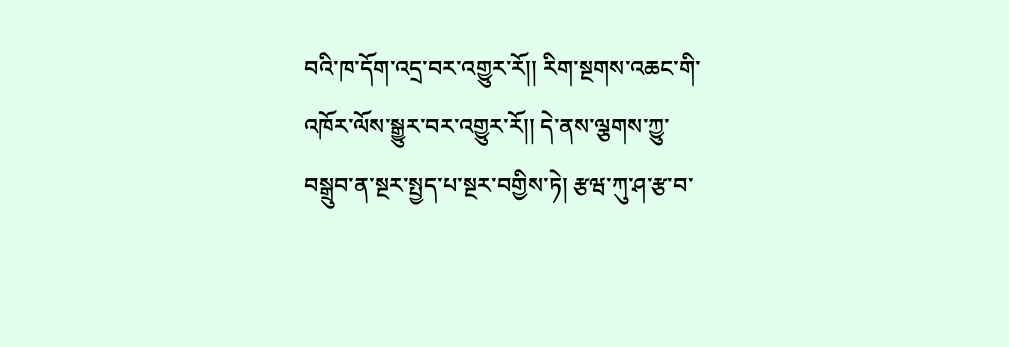བའི་ཁ་དོག་འདྲ་བར་འགྱུར་རོ།། རིག་སྔགས་འཆང་གི་འཁོར་ལོས་སྒྱུར་བར་འགྱུར་རོ།། དེ་ནས་ལྕགས་ཀྱུ་བསྒྲུབ་ན་སྔར་སྤྱད་པ་སྔར་བགྱིས་ཏེ། རྩཝ་ཀུ་ཤ་རྩ་བ་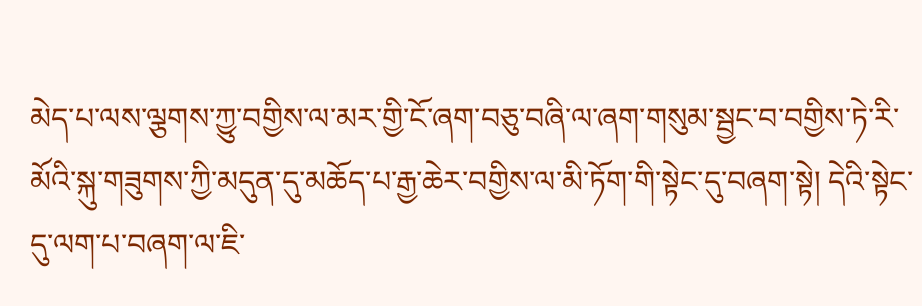མེད་པ་ལས་ལྕགས་ཀྱུ་བགྱིས་ལ་མར་གྱི་ངོ་ཞག་བཅུ་བཞི་ལ་ཞག་གསུམ་སྦྱང་བ་བགྱིས་ཏེ་རི་མོའི་སྐུ་གཟུགས་ཀྱི་མདུན་དུ་མཆོད་པ་རྒྱ་ཆེར་བགྱིས་ལ་མི་ཏོག་གི་སྟེང་དུ་བཞག་སྟེ། དེའི་སྟེང་དུ་ལག་པ་བཞག་ལ་ཇི་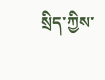སྲིད་ཀྱིས་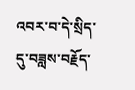འབར་བ་དེ་སྲིད་དུ་བཟླས་བརྗོད་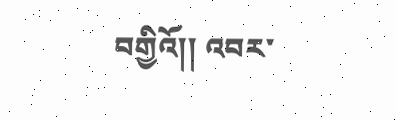བགྱིའོ།། འབར་